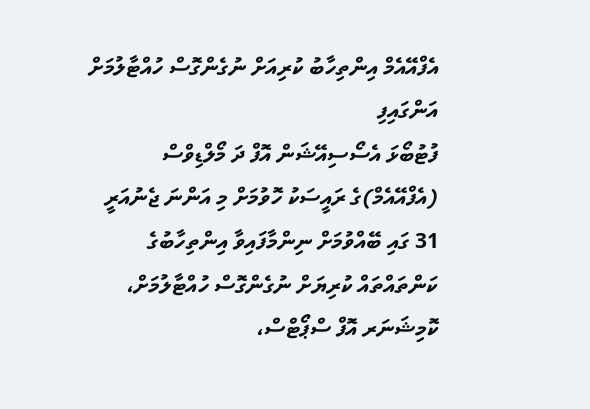އެފްއޭއެމް އިންތިހާބު ކުރިއަށް ނުގެންގޮސް ހުއްޓާލުމަށް އަންގައިފި
ފުޓުބޯޅަ އެސޯސިއޭޝަން އޮފް ދަ މޯލްޑިވްސް (އެފްއޭއެމް)ގެ ރައީސަކު ހޮވުމަށް މި އަންނަ ޖެނުއަރީ 31 ގައި ބޭއްވުމަށް ނިންމާފައިވާ އިންތިހާބުގެ ކަންތައްތައް ކުރިޔަށް ނުގެންގޮސް ހުއްޓާލުމަށް، ކޮމިޝަނަރ އޮފް ސްޕޯޓްސް،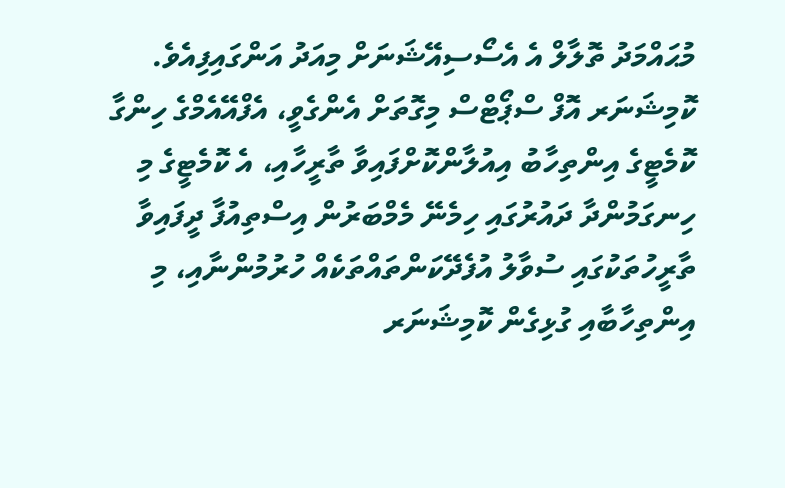މުޙައްމަދު ތޮލާލް އެ އެސޯސިއޭޝަނަށް މިއަދު އަންގައިފިއެވެ.
ކޮމިޝަނަރ އޮފް ސްޕޯޓްސް މިގޮތަށް އެންގެވީ، އެފްއޭއެމްގެ ހިންގާ ކޮމެޓީގެ އިންތިހާބު އިއުލާންކޮށްފައިވާ ތާރީހާއި، އެ ކޮމެޓީގެ މި ހިނގަމުންދާ ދައުރުގައި ހިމެނޭ މެމްބަރުން އިސްތިއުފާ ދީފައިވާ ތާރީހުތަކުގައި ސުވާލު އުފެދޭކަންތައްތަކެއް ހުރުމުންނާއި، މި އިންތިހާބާއި ގުޅިގެން ކޮމިޝަނަރ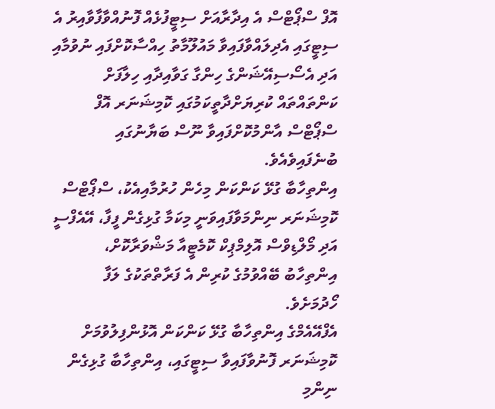އޮފް ސްޕޯޓްސް އެ އިދާރާއަށް ސިޓީފުޅެއް ފޮނުއްވާފާވާއިރު އެ ސިޓީގައި އެދިލައްވާފައިވާ މައުލޫމާތު ހިއްސާކޮށްފައި ނުވުމާއި އަދި އެސޯސިއޭޝަންގެ ހިންގާ ގަވާއިދާއި ހިލާފަށް ކަންތައްތައް ކުރިޔަށްދާތީކަމުގައި ކޮމިޝަނަރ އޮފް ސްޕޯޓްސް އާންމުކޮށްފައިވާ ނޫސް ބަޔާނުގައި ބުނެފައިވެއެވެ.
އިންތިހާބާ ގުޅޭ ކަންކަން މިހެން ހުރުމާއިއެކު، ސްޕޯޓްސް ކޮމިޝަނަރ ނިންމަވާފައިވަނީ މިކަމާ ގުޅިގެން ފީފާ، އޭއެފްސީ އަދި މޯލްޑިވްސް އޮލިމްޕިކް ކޮމެޓީއާ މަޝްވަރާކޮށް، އިންތިހާބު ބޭއްވުމުގެ ކުރިން އެ ފަރާތްތަކުގެ ލަފާ ހޯދުމަށެވެ.
އެފްއޭއެމްގެ އިންތިހާބާ ގުޅޭ ކަންކަން އޮޅުންފިލުވުމަށް ކޮމިޝަނަރ ފޮނުވާފައިވާ ސިޓީގައި، އިންތިހާބާ ގުޅިގެން ނިންމި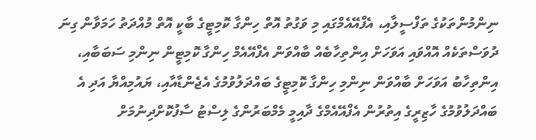ނިންމުންތަކުގެ ތަފްސީލާއި، އެފްއޭއެމްގައި މި ވަގުތު އޮތް ހިންގާ ކޮމިޓީގެ ބާކީ އޮތް މުއްދަތު ހަމަވާން ގިނަ ދުވަސްތަކެއް އޮއްވައި އަވަހަށް އިންތިހާބެއް ބާއްވަން އެފްއޭއެމް ހިންގާ ކޮމިޓީން ނިންމި ސަބަބާއި، އިންތިހާބު އަވަހަށް ބާއްވަން ނިންމި ހިންގާ ކޮމިޓީގެ ބައްދަލުވުމުގެ އެޖެންޑާއާއި، ޔައުމިއްޔާ އަދި އެ ބައްދަލުވުމުގެ ހާޒިރީގެ އިތުރުން އެފްއޭއެމްގެ ދާއިމީ މެމްބަރުންގެ ލިސްޓު ސާފުކޮށްދިނުމަށް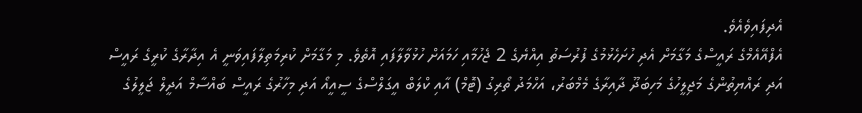އެދިފައިވެއެވެ.
އެފްއޭއެމްގެ ރައީސްގެ މަގާމަށް އެދި ހުށަހެޅުމުގެ ފުރުސަތު އިއްޔެގެ 2 ޖެހުމާއި ހަމައަށް ހުޅުވާލާފައި އޮތެވެ. މި މަގާމަށް ކުރިމަތިލާފައިވަނީ އެ އިދާރާގެ ކުރީގެ ރައީސް އަދި ރައްޔިތުންގެ މަޖިލީހުގެ މަހިބަދޫ ދާއިރާގެ މެމްބަރު، އަހްމަދު ތޯރިގު (ޓޮމް) އާއި ކްލަބް އީގަލްސްގެ ސީއީއޯ އަދި މިހާރުގެ ރައީސް ބައްސާމް އަދީލް ޖަލީލުގެ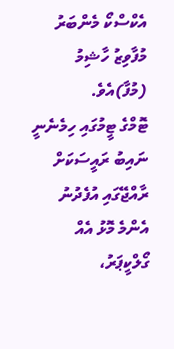އެކްސްކޯ މެންބަރު މުފާވިޒު ހާޝިމު (މުފާ)އެވެ.
ޓޮމްގެ ޓީމުގައި ހިމެނެނީ ނައިބު ރައީސަކަށް ރާއްޖޭގައި އުފެދުނު އެންމެ މޮޅު އެއް ގޯލްކީޕަރު،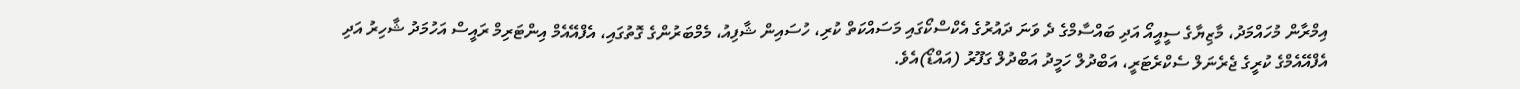އިމްރާން މުހައްމަދު، މާޒިޔާގެ ސީއީއޯ އަދި ބައްސާމްގެ ދެ ވަނަ ދައުރުގެ އެކްސްކޯގައި މަސައްކަތް ކުރި، ހުސައިން ޝާފިއު، މެމްބަރުންގެ ގޮތުގައި، އެފްއޭއެމް އިންޓަރިމް ރައީސް އަހުމަދު ޝާހިރު އަދި އެފްއޭއެމްގެ ކުރީގެ ޖެރެނަލް ސެކްރެޓަރީ، އަބްދުލް ހަމީދު އަބްދުލް ގަފޫރު (އައްޑޯ)އެވެ.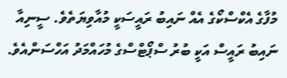މުފާގެ އެކްސްކޯގެ އެއް ނައިބު ރައީސަކީ މުއާވިޔަތެވެ. ސީނިއާ ނައިބު ރައީސް އަކީ ބުރު ސްޕޯޓްސްގެ މުހައްމަދު އަހްސަންއެވެ.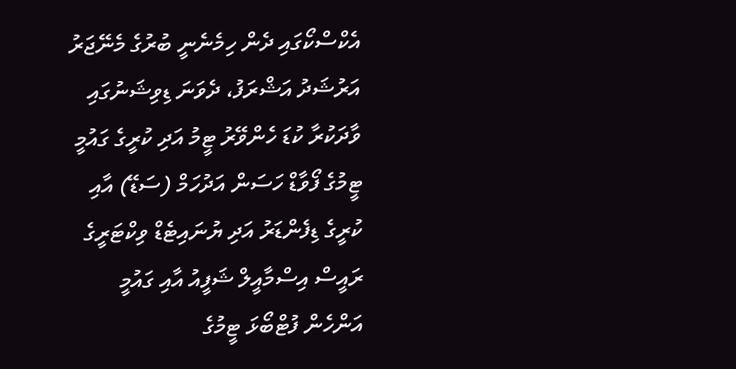އެކްސްކޯގައި ދެން ހިމެނެނީ ބުރުގެ މެނޭޖަރު އަރުޝަދު އަޝްރަފު، ދެވަނަ ޑިވިޝަނުގައި ވާދަކުރާ ކުޑަ ހެންވޭރު ޓީމު އަދި ކުރީގެ ގައުމީ ޓީމުގެ ފޯވާޑް ހަސަން އަދުހަމް (ސަޑޭ) އާއި ކުރީގެ ޑިފެންޑަރު އަދި ޔުނައިޓެޑް ވިކްޓަރީގެ ރައީސް އިސްމާއީލް ޝަފީއު އާއި ގައުމީ އަންހެން ފުޓްބޯޅަ ޓީމުގެ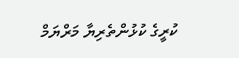ކުރީގެ ކުޅުންތެރިޔާ މަރްޔަމް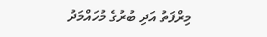މިރްފަތު އަދި ބުރުގެ މުހައްމަދު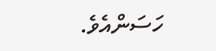ހަސަންއެވެ.